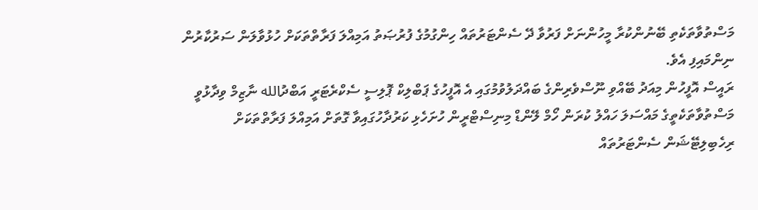މަސްތުވާތަކެތި ބޭނުންކުރާ މީހުންނަށް ފަރުވާ ދޭ ސެންޓަރުތައް ހިންގުމުގެ ފުރުޞަތު އަމިއްލަ ފަރާތްތަކަށް ހުޅުވާލަން ސަރުކާރުން ނިންމައިފި އެވެ.
ރައީސް އޮފީހުން މިއަދު ބޭއްވި ނޫސްވެރިންގެ ބައްދަލުވުމުގައި އެ އޮފީހުގެ ޕަބްލިކް ޕޮލިސީ ސެކްރެޓަރީ އަބްދުالله ނާޒިމް ވިދާޅުވީ މަސްތުވާތަކެތީގެ މައްސަލަ ހައްލު ކުރަން ހޯމް ލޭންޑް މިނިސްޓްރީން ހުށަހެޅި ކަރުދާހުގައިވާ ގޮތަށް އަމިއްލަ ފަރާތްތަކަށް ރިހެބިލިޓޭޝަން ސެންޓަރުތައް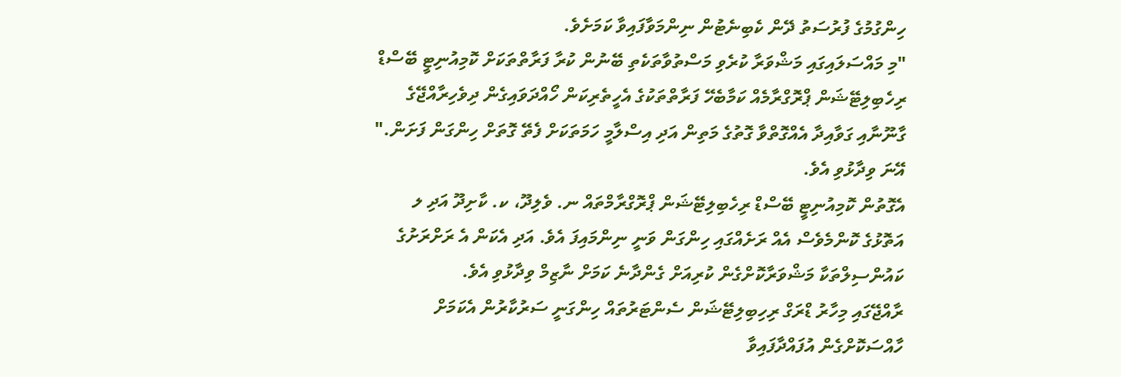ހިންގުމުގެ ފުރުސަތު ދޭން ކެބިނެޓުން ނިންމަވާފައިވާ ކަމަށެވެ.
"މި މައްސަލައިގައި މަޝްވަރާ ކުރެވި މަސްތުވާތަކެތި ބޭނުން ކުރާ ފަރާތްތަކަށް ކޮމިއުނިޓީ ބޭސްޑް ރިހެބިލިޓޭޝަން ޕްރޮގްރާމެއް ކަމާބެހޭ ފަރާތްތަކުގެ އެހީތެރިކަން ހޯއްދަވައިގެން ދިވެހިރާއްޖޭގެ ގާނޫނާއި ގަވާއިދާ އެއްގޮތްވާ ގޮތުގެ މަތިން އަދި އިސްލާމީ ހަމަތަކަށް ފެތޭ ގޮތަށް ހިންގަން ފަށަން." އޭނަ ވިދާޅުވި އެވެ.
އެގޮތުން ކޮމިއުނިޓީ ބޭސްޑް ރިހެބިލިޓޭޝަން ޕްރޮގްރާމްތައް ނ. ވެލިދޫ، ކ. ކާށިދޫ އަދި ލ އަތޮޅުގެ ކޮންމެވެސް އެއް ރަށެއްގައި ހިންގަން ވަނީ ނިންމައިފަ އެވެ. އަދި އެކަން އެ ރަށްރަށުގެ ކައުންސިލްތަކާ މަޝްވަރާކޮށްގެން ކުރިއަށް ގެންދާނެ ކަމަށް ނާޒިމް ވިދާޅުވި އެވެ.
ރާއްޖޭގައި މިހާރު ޑްރަގް ރިހިބިލިޓޭޝަން ސެންޓަރުތައް ހިންގަނީ ސަރުކާރުން އެކަމަށް ހާއްސަކޮށްގެން އުފައްދާފައިވާ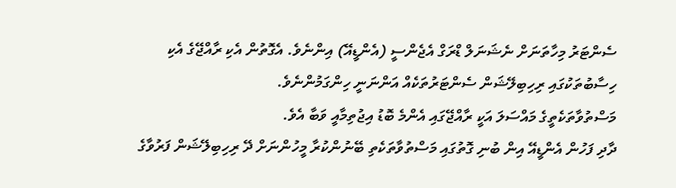ސެންޓަރު މިހާތަނަށް ނެޝަނަލް ޑްރަގް އެޖެންސީ (އެންޑީއޭ) އިންނެވެ. އެގޮތުން އެކި ރާއްޖޭގެ އެކި ހިސާބުތަކުގައި ރިހިބިލޭޝަން ސެންޓަރުތަކެއް އަންނަނީ ހިންގަމުންނެވެ.
މަސްތުވާތަކެތީގެ މައްސަލަ އަކީ ރާއްޖޭގައި އެންމެ ބޮޑު އިޖުތިމާއީ ވަބާ އެވެ.
ދާދި ފަހުން އެންޑީއޭ އިން ބުނި ގޮތުގައި މަސްތުވާތަކެތި ބޭނުންކުރާ މީހުންނަށް ދޭ ރިހިބިލޭޝަން ފަރުވާގެ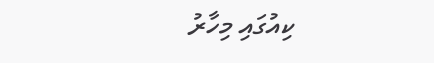ކިއުގައި މިހާރު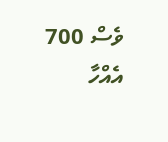ވެސް 700 އެއްހާ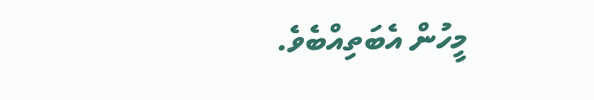މީހުން އެބަތިއްބެވެ.